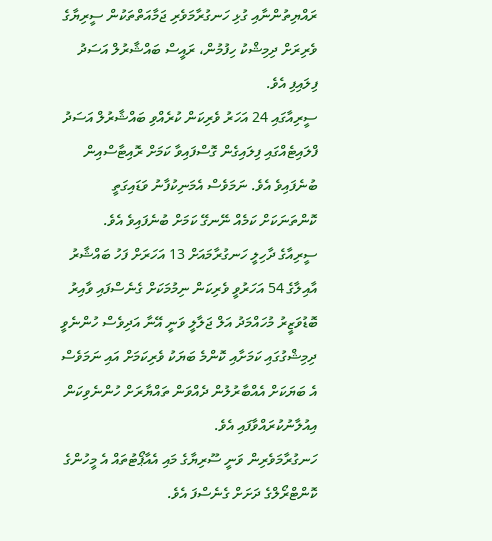ރައްޔިތުންނާއި ގުޅި ހަނގުރާމަވެރި ޖަމާއަތްތަކުން ސީރިޔާގެ ވެރިރަށް ދިމިޝްކު ހިފުމުން، ރައީސް ބައްޝާރުލް އަސަދު ފިލައިފި އެވެ.
ސީރިއާގައި 24 އަހަރު ވެރިކަން ކުރެއްވި ބައްޝާރުލް އަސަދު ފްލައިޓެއްގައި ފިލައިގެން ގޮސްފައިވާ ކަމަށް ރޮއިޓާސްއިން ބުނެފައިވެ އެވެ. ނަމަވެސް އެމަނިކުފާނު ވަޑައިގަތީ ކޮންތަނަކަށް ކަމެއް ނޭނގޭ ކަމަށް ބުނެފައިވެ އެވެ.
ސީރިއާގެ ދާހިލީ ހަނގުރާމައަށް 13 އަހަރަށް ފަހު ބައްޝާރު އާއިލާގެ 54 އަހަރުވީ ވެރިކަން ނިމުމަކަށް ގެނެސްފައި ވާއިރު ބޮޑުވަޒީރު މުހައްމަދު އަލް ޖަލާލީ ވަނީ އޭނާ އަދިވެސް ހުންނެވީ ދިމިޝްގުގައި ކަމަށާއި ކޮންމެ ބަޔަކު ވެރިކަމަށް އައި ނަމަވެސް އެ ބަޔަކަށް އެއްބާރުލުން ދެއްވަން ތައްޔާރަށް ހުންނެވިކަން އިއުލާނުކުރައްވާފައި އެވެ.
ހަނގުރާމަވެރިން ވަނީ ސޫރިޔާގެ މައި އެއާޕޯޓުތައް އެ މީހުންގެ ކޮންޓްރޯލްގެ ދަށަށް ގެނެސްފަ އެވެ.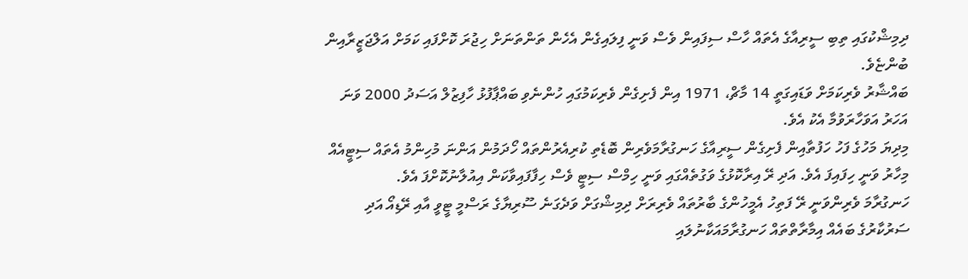ދިމިޝްކުގައި ތިބި ސީރިއާގެ އެތައް ހާސް ސިފައިން ވެސް ވަނީ ފިލައިގެން އެހެން ތަންތަނަށް ހިޖުރަ ކޮށްފައި ކަމަށް އަލްޖަޒީރާއިން ބުންޏެވެ.
ބައްޝާރު ވެރިކަމަށް ވަޑައިގަތީ 14 މާޗް، 1971 އިން ފެށިގެން ވެރިކަމުގައި ހުންނެވި ބައްޕާފުޅު ހާފިޒުލް އަސަދު 2000 ވަނަ އަހަރު އަވަހާރަވުމާ އެކު އެވެ.
މިދިޔަ މަހުގެ ފަހު ހަފުތާއިން ފެށިގެން ސީރިއާގެ ހަނގުރާމަވެރިން ބޮޑެތި ކުރިއެރުންތައް ހޯދަމުން އަންނަ މުހިންމު އެތައް ސިޓީއެއް މިހާރު ވަނީ ހިފައިފަ އެވެ. އަދި ރޭ އިރާކޮޅުގެ ވަގުތެއްގައި ވަނީ ހިމްސް ސިޓީ ވެސް ހިފާފައިވާކަން އިއުލާނުކޮށްފަ އެވެ.
ހަނގުރާމަ ވެރިންވަނީ ރޭ ފަތިހު އެމީހުންގެ ބާރުތައް ވެރިރަށް ދިމިޝްގަށް ވަދެގަނެ ސޫރިޔާގެ ރަސްމީ ޓީވީ އާއި ރޭޑިއޯ އަދި ސަރުކާރުގެ ބައެއް އިމާރާތްތައް ހަނގުރާމައަކާނުލައި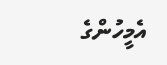އެމީހުންގެ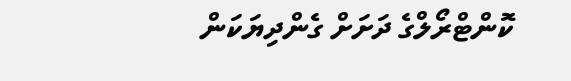ކޮންޓްރޯލްގެ ދަށަށް ގެންދިޔަކަން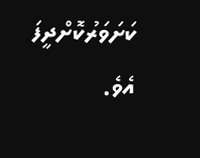ކަށަވަރުކޮށްދީފަ އެވެ.